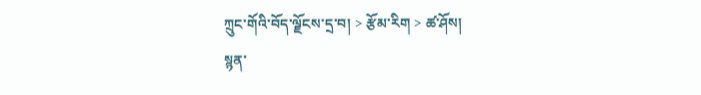ཀྲུང་གོའི་བོད་ལྗོངས་དྲ་བ། > རྩོམ་རིག > ཚ་ཤོས།
སྙན་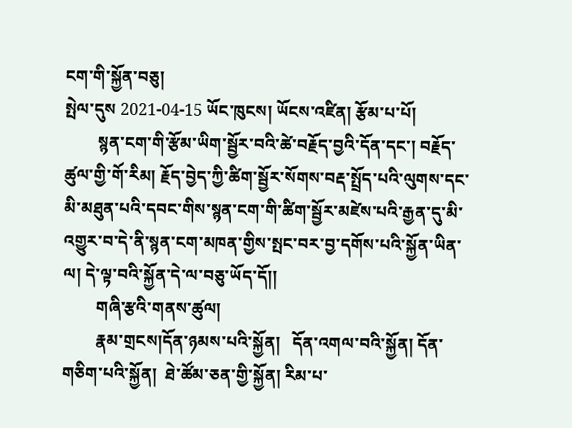ངག་གི་སྐྱོན་བཅུ།
སྤེལ་དུས 2021-04-15 ཡོང་ཁུངས། ཡོངས་འཛིན། རྩོམ་པ་པོ།
        སྙན་ངག་གི་རྩོམ་ཡིག་སྦྱོར་བའི་ཚེ་བརྗོད་བྱའི་དོན་དང་། བརྗོད་ཚུལ་གྱི་གོ་རིམ། རྗོད་བྱེད་ཀྱི་ཚིག་སྦྱོར་སོགས་བརྡ་སྤྲོད་པའི་ལུགས་དང་མི་མཐུན་པའི་དབང་གིས་སྙན་ངག་གི་ཚིག་སྦྱོར་མཛེས་པའི་རྒྱན་དུ་མི་འགྱུར་བ་དེ་ནི་སྙན་ངག་མཁན་གྱིས་སྤང་བར་བྱ་དགོས་པའི་སྐྱོན་ཡིན་ལ། དེ་ལྟ་བའི་སྐྱོན་དེ་ལ་བཅུ་ཡོད་དོ།།
        གཞི་རྩའི་གནས་ཚུལ།
        རྣམ་གྲངས།དོན་ཉམས་པའི་སྐྱོན།   དོན་འགལ་བའི་སྐྱོན། དོན་གཅིག་པའི་སྐྱོན།  ཐེ་ཚོམ་ཅན་གྱི་སྐྱོན། རིམ་པ་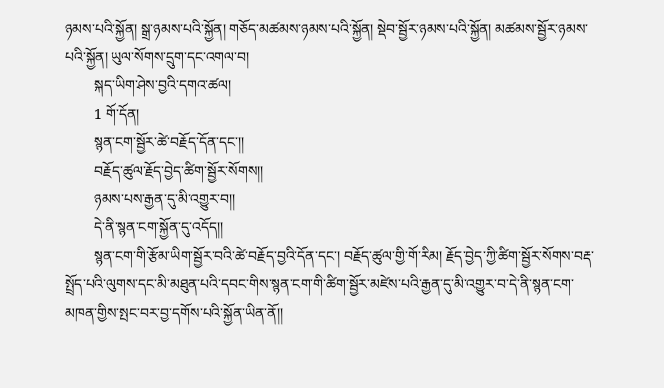ཉམས་པའི་སྐྱོན། སྒྲ་ཉམས་པའི་སྐྱོན། གཅོད་མཚམས་ཉམས་པའི་སྐྱོན། སྡེབ་སྦྱོར་ཉམས་པའི་སྐྱོན། མཚམས་སྦྱོར་ཉམས་པའི་སྐྱོན། ཡུལ་སོགས་དྲུག་དང་འགལ་བ།
        སྐད་ཡིག་ཤེས་བྱའི་དགའ་ཚལ།
        1 གོ་དོན།
        སྙན་ངག་སྦྱོར་ཚེ་བརྗོད་དོན་དང་།།
        བརྗོད་ཚུལ་རྗོད་བྱེད་ཚིག་སྦྱོར་སོགས།།
        ཉམས་པས་རྒྱན་དུ་མི་འགྱུར་བ།།
        དེ་ནི་སྙན་ངག་སྐྱོན་དུ་འདོད།།
        སྙན་ངག་གི་རྩོམ་ཡིག་སྦྱོར་བའི་ཚེ་བརྗོད་བྱའི་དོན་དང་། བརྗོད་ཚུལ་གྱི་གོ་རིམ། རྗོད་བྱེད་ཀྱི་ཚིག་སྦྱོར་སོགས་བརྡ་སྤྲོད་པའི་ལུགས་དང་མི་མཐུན་པའི་དབང་གིས་སྙན་ངག་གི་ཚིག་སྦྱོར་མཛེས་པའི་རྒྱན་དུ་མི་འགྱུར་བ་དེ་ནི་སྙན་ངག་མཁན་གྱིས་སྤང་བར་བྱ་དགོས་པའི་སྐྱོན་ཡིན་ནོ།།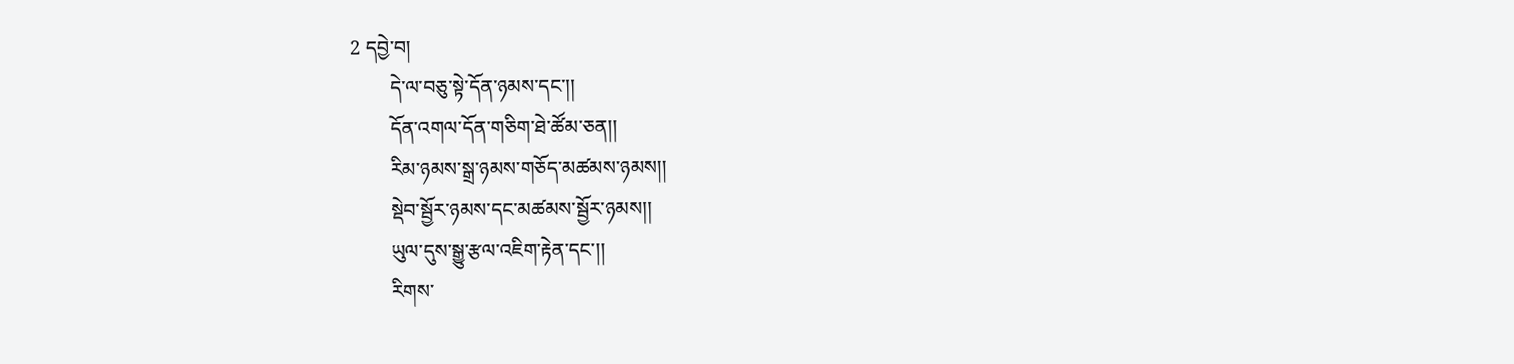2 དབྱེ་བ།
        དེ་ལ་བཅུ་སྟེ་དོན་ཉམས་དང་།།
        དོན་འགལ་དོན་གཅིག་ཐེ་ཚོམ་ཅན།།
        རིམ་ཉམས་སྒྲ་ཉམས་གཅོད་མཚམས་ཉམས།།
        སྡེབ་སྦྱོར་ཉམས་དང་མཚམས་སྦྱོར་ཉམས།།
        ཡུལ་དུས་སྒྱུ་རྩལ་འཇིག་རྟེན་དང་།།
        རིགས་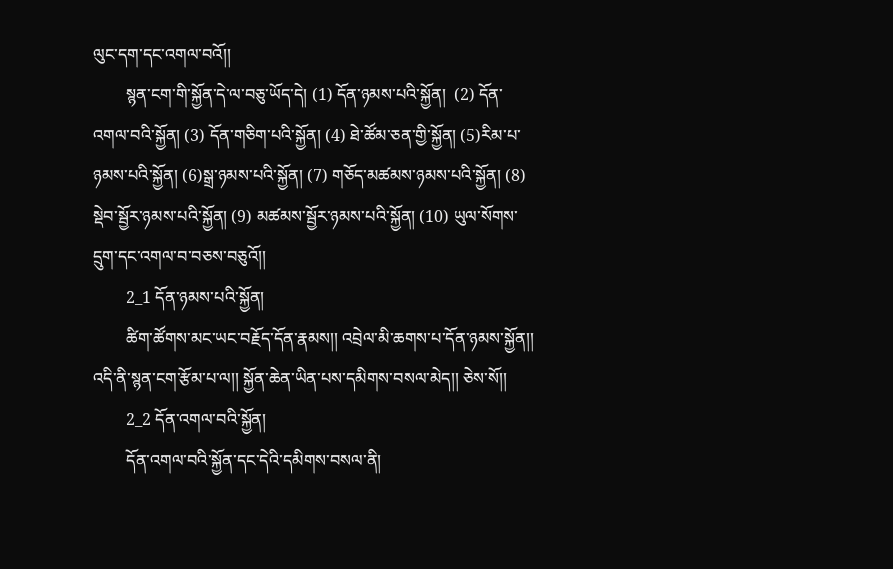ལུང་དག་དང་འགལ་བའོ།།
        སྙན་ངག་གི་སྐྱོན་དེ་ལ་བཅུ་ཡོད་དེ། (1) དོན་ཉམས་པའི་སྐྱོན།  (2) དོན་འགལ་བའི་སྐྱོན། (3) དོན་གཅིག་པའི་སྐྱོན། (4) ཐེ་ཚོམ་ཅན་གྱི་སྐྱོན། (5)རིམ་པ་ཉམས་པའི་སྐྱོན། (6)སྒྲ་ཉམས་པའི་སྐྱོན། (7) གཅོད་མཚམས་ཉམས་པའི་སྐྱོན། (8) སྡེབ་སྦྱོར་ཉམས་པའི་སྐྱོན། (9) མཚམས་སྦྱོར་ཉམས་པའི་སྐྱོན། (10) ཡུལ་སོགས་དྲུག་དང་འགལ་བ་བཅས་བཅུའོ།།
        2_1 དོན་ཉམས་པའི་སྐྱོན།
        ཚིག་ཚོགས་མང་ཡང་བརྗོད་དོན་རྣམས།། འབྲེལ་མི་ཆགས་པ་དོན་ཉམས་སྐྱོན།། འདི་ནི་སྙན་ངག་རྩོམ་པ་ལ།། སྐྱོན་ཆེན་ཡིན་པས་དམིགས་བསལ་མེད།། ཅེས་སོ།།
        2_2 དོན་འགལ་བའི་སྐྱོན།
        དོན་འགལ་བའི་སྐྱོན་དང་དེའི་དམིགས་བསལ་ནི།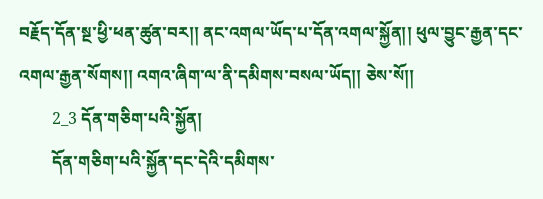བརྗོད་དོན་སྔ་ཕྱི་ཕན་ཚུན་བར།། ནང་འགལ་ཡོད་པ་དོན་འགལ་སྐྱོན།། ཕུལ་བྱུང་རྒྱན་དང་འགལ་རྒྱན་སོགས།། འགའ་ཞིག་ལ་ནི་དམིགས་བསལ་ཡོད།། ཅེས་སོ།།
        2_3 དོན་གཅིག་པའི་སྐྱོན།
        དོན་གཅིག་པའི་སྐྱོན་དང་དེའི་དམིགས་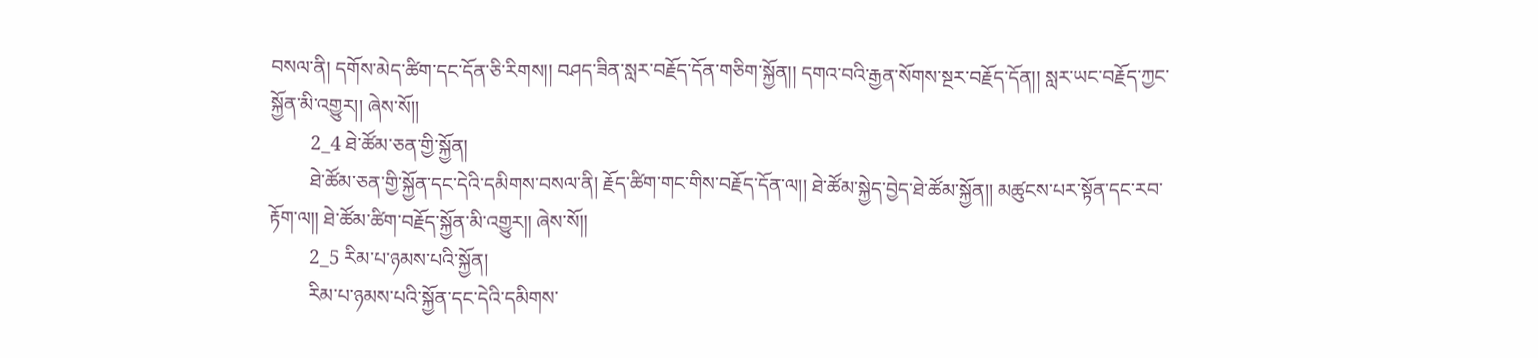བསལ་ནི། དགོས་མེད་ཚིག་དང་དོན་ཅི་རིགས།། བཤད་ཟིན་སླར་བརྗོད་དོན་གཅིག་སྐྱོན།། དགའ་བའི་རྒྱན་སོགས་སྔར་བརྗོད་དོན།། སླར་ཡང་བརྗོད་ཀྱང་སྐྱོན་མི་འགྱུར།། ཞེས་སོ།།
        2_4 ཐེ་ཚོམ་ཅན་གྱི་སྐྱོན།
        ཐེ་ཚོམ་ཅན་གྱི་སྐྱོན་དང་དེའི་དམིགས་བསལ་ནི། རྗོད་ཚིག་གང་གིས་བརྗོད་དོན་ལ།། ཐེ་ཚོམ་སྐྱེད་བྱེད་ཐེ་ཚོམ་སྐྱོན།། མཚུངས་པར་སྟོན་དང་རབ་རྟོག་ལ།། ཐེ་ཚོམ་ཚིག་བརྗོད་སྐྱོན་མི་འགྱུར།། ཞེས་སོ།།
        2_5 རིམ་པ་ཉམས་པའི་སྐྱོན།
        རིམ་པ་ཉམས་པའི་སྐྱོན་དང་དེའི་དམིགས་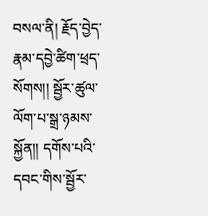བསལ་ནི། རྗོད་བྱེད་རྣམ་དབྱེ་ཚིག་ཕྲད་སོགས།། སྦྱོར་ཚུལ་ལོག་པ་སྒྲ་ཉམས་སྐྱོན།། དགོས་པའི་དབང་གིས་སྦྱོར་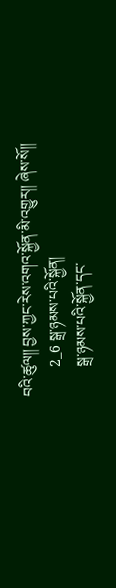བའི་ཚུལ།། བྱས་ཀྱང་རེས་འགའ་སྐྱོན་མི་འགྱུར།། ཞེས་སོ།།
        2_6 སྒྲ་ཉམས་པའི་སྐྱོན།
        སྒྲ་ཉམས་པའི་སྐྱོན་དང་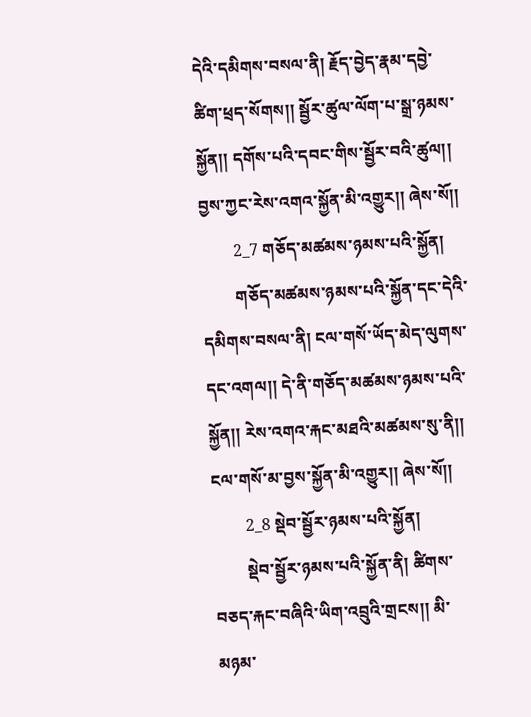དེའི་དམིགས་བསལ་ནི། རྗོད་བྱེད་རྣམ་དབྱེ་ཚིག་ཕྲད་སོགས།། སྦྱོར་ཚུལ་ལོག་པ་སྒྲ་ཉམས་སྐྱོན།། དགོས་པའི་དབང་གིས་སྦྱོར་བའི་ཚུལ།། བྱས་ཀྱང་རེས་འགའ་སྐྱོན་མི་འགྱུར།། ཞེས་སོ།།
        2_7 གཅོད་མཚམས་ཉམས་པའི་སྐྱོན།
        གཅོད་མཚམས་ཉམས་པའི་སྐྱོན་དང་དེའི་དམིགས་བསལ་ནི། ངལ་གསོ་ཡོད་མེད་ལུགས་དང་འགལ།། དེ་ནི་གཅོད་མཚམས་ཉམས་པའི་སྐྱོན།། རེས་འགའ་རྐང་མཐའི་མཚམས་སུ་ནི།། ངལ་གསོ་མ་བྱས་སྐྱོན་མི་འགྱུར།། ཞེས་སོ།།
        2_8 སྡེབ་སྦྱོར་ཉམས་པའི་སྐྱོན།
        སྡེབ་སྦྱོར་ཉམས་པའི་སྐྱོན་ནི། ཚིགས་བཅད་རྐང་བཞིའི་ཡིག་འབྲུའི་གྲངས།། མི་མཉམ་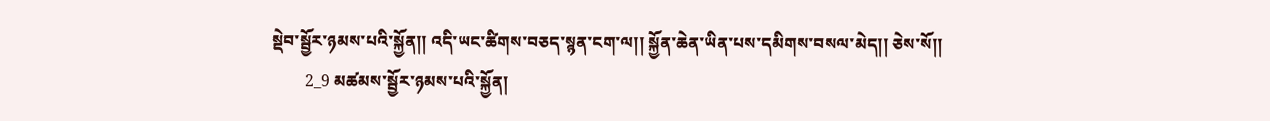སྡེབ་སྦྱོར་ཉམས་པའི་སྐྱོན།། འདི་ཡང་ཚིགས་བཅད་སྙན་ངག་ལ།། སྐྱོན་ཆེན་ཡིན་པས་དམིགས་བསལ་མེད།། ཅེས་སོ།།
        2_9 མཚམས་སྦྱོར་ཉམས་པའི་སྐྱོན།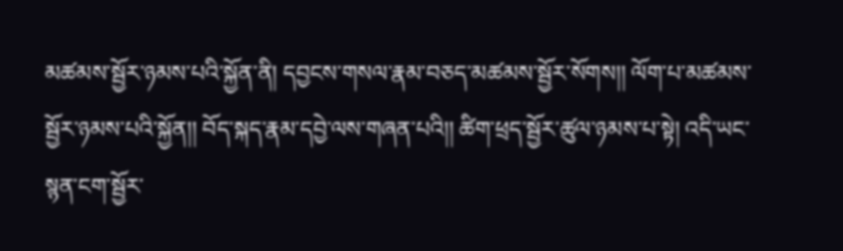མཚམས་སྦྱོར་ཉམས་པའི་སྐྱོན་ནི། དབྱངས་གསལ་རྣམ་བཅད་མཚམས་སྦྱོར་སོགས།། ལོག་པ་མཚམས་སྦྱོར་ཉམས་པའི་སྐྱོན།། བོད་སྐད་རྣམ་དབྱེ་ལས་གཞན་པའི།། ཚིག་ཕྲད་སྦྱོར་ཚུལ་ཉམས་པ་སྟེ། འདི་ཡང་སྙན་ངག་སྦྱོར་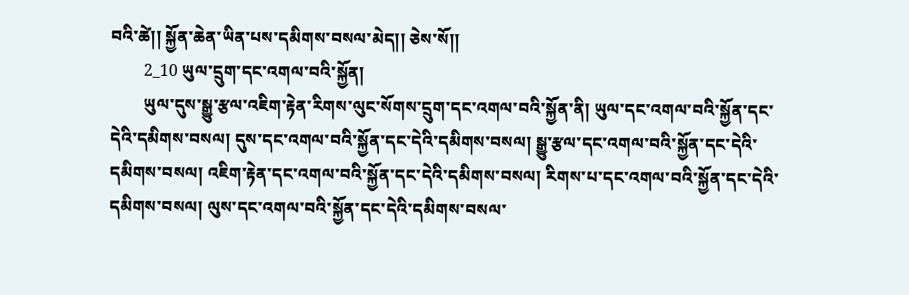བའི་ཚེ།། སྐྱོན་ཆེན་ཡིན་པས་དམིགས་བསལ་མེད།། ཅེས་སོ།།
        2_10 ཡུལ་དྲུག་དང་འགལ་བའི་སྐྱོན།
        ཡུལ་དུས་སྒྱུ་རྩལ་འཇིག་རྟེན་རིགས་ལུང་སོགས་དྲུག་དང་འགལ་བའི་སྐྱོན་ནི། ཡུལ་དང་འགལ་བའི་སྐྱོན་དང་དེའི་དམིགས་བསལ། དུས་དང་འགལ་བའི་སྐྱོན་དང་དེའི་དམིགས་བསལ། སྒྱུ་རྩལ་དང་འགལ་བའི་སྐྱོན་དང་དེའི་དམིགས་བསལ། འཇིག་རྟེན་དང་འགལ་བའི་སྐྱོན་དང་དེའི་དམིགས་བསལ། རིགས་པ་དང་འགལ་བའི་སྐྱོན་དང་དེའི་དམིགས་བསལ། ལུས་དང་འགལ་བའི་སྐྱོན་དང་དེའི་དམིགས་བསལ་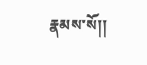རྣམས་སོ།།